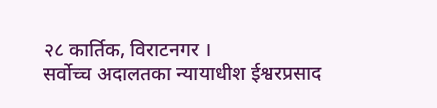२८ कार्तिक, विराटनगर ।
सर्वोच्च अदालतका न्यायाधीश ईश्वरप्रसाद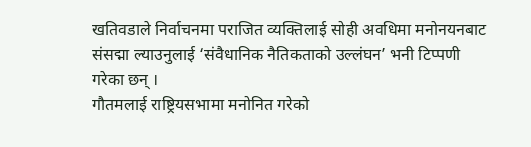खतिवडाले निर्वाचनमा पराजित व्यक्तिलाई सोही अवधिमा मनोनयनबाट संसद्मा ल्याउनुलाई ‘संवैधानिक नैतिकताको उल्लंघन’ भनी टिप्पणी गरेका छन् ।
गौतमलाई राष्ट्रियसभामा मनोनित गरेको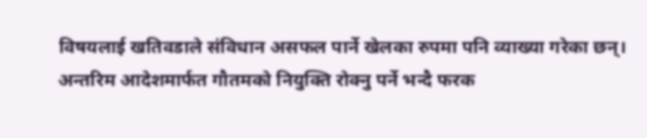विषयलाई खतिवडाले संविधान असफल पार्ने खेलका रुपमा पनि व्याख्या गरेका छन्। अन्तरिम आदेशमार्फत गौतमको नियुक्ति रोक्नु पर्ने भन्दै फरक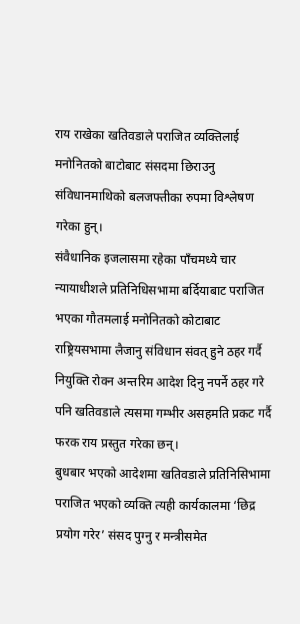राय राखेका खतिवडाले पराजित व्यक्तिलाई मनोनितको बाटोबाट संसदमा छिराउनु संविधानमाथिको बलजफ्तीका रुपमा विश्लेषण गरेका हुन्।
संवैधानिक इजलासमा रहेका पाँचमध्ये चार न्यायाधीशले प्रतिनिधिसभामा बर्दियाबाट पराजित भएका गौतमलाई मनोनितको कोटाबाट राष्ट्रियसभामा लैजानु संविधान संवत् हुने ठहर गर्दै नियुक्ति रोक्न अन्तरिम आदेश दिनु नपर्ने ठहर गरे पनि खतिवडाले त्यसमा गम्भीर असहमति प्रकट गर्दै फरक राय प्रस्तुत गरेका छन्।
बुधबार भएको आदेशमा खतिवडाले प्रतिनिसिभामा पराजित भएको व्यक्ति त्यही कार्यकालमा ‘छिद्र प्रयोग गरेर’ संसद पुग्नु र मन्त्रीसमेत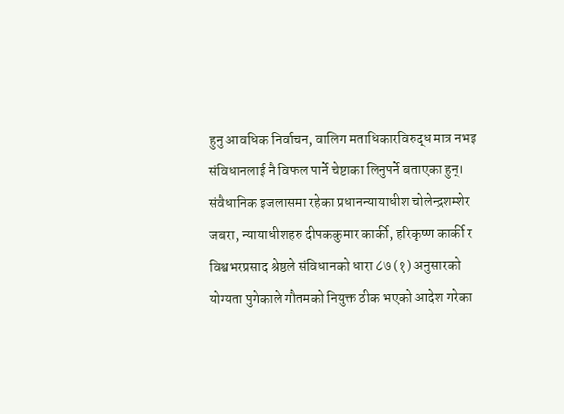हुनु आवधिक निर्वाचन, वालिग मताधिकारविरुद्ध मात्र नभइ संविधानलाई नै विफल पार्ने चेष्टाका लिनुपर्ने बताएका हुन्।
संवैधानिक इजलासमा रहेका प्रधानन्यायाधीश चोलेन्द्रशम्शेर जबरा, न्यायाधीशहरु दीपककुमार कार्की, हरिकृष्ण कार्की र विश्वभरप्रसाद श्रेष्ठले संविधानको धारा ८७ (१) अनुसारको योग्यता पुगेकाले गौतमको नियुक्त ठीक भएको आदेश गरेका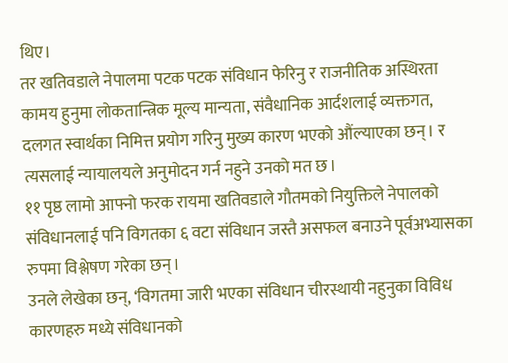थिए।
तर खतिवडाले नेपालमा पटक पटक संविधान फेरिनु र राजनीतिक अस्थिरता कामय हुनुमा लोकतान्त्रिक मूल्य मान्यता, संवैधानिक आर्दशलाई व्यक्तगत, दलगत स्वार्थका निमित्त प्रयोग गरिनु मुख्य कारण भएको औंल्याएका छन्। र त्यसलाई न्यायालयले अनुमोदन गर्न नहुने उनको मत छ।
११ पृष्ठ लामो आफ्नो फरक रायमा खतिवडाले गौतमको नियुक्तिले नेपालको संविधानलाई पनि विगतका ६ वटा संविधान जस्तै असफल बनाउने पूर्वअभ्यासका रुपमा विश्लेषण गरेका छन्।
उनले लेखेका छन्, ‘विगतमा जारी भएका संविधान चीरस्थायी नहुनुका विविध कारणहरु मध्ये संविधानको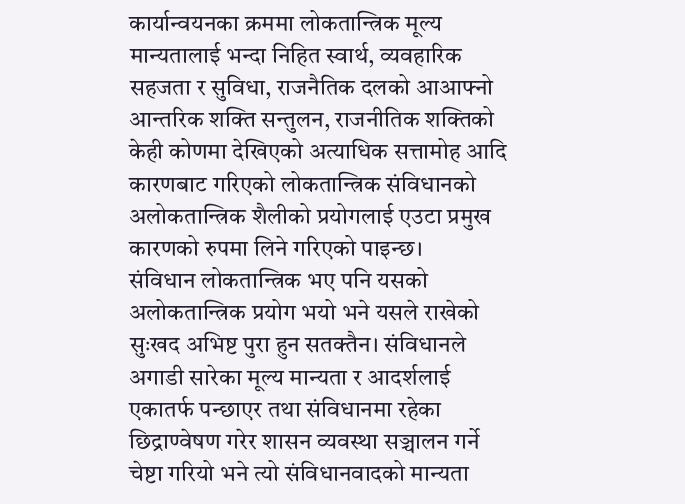कार्यान्वयनका क्रममा लोकतान्त्रिक मूल्य मान्यतालाई भन्दा निहित स्वार्थ, व्यवहारिक सहजता र सुविधा, राजनैतिक दलको आआफ्नो आन्तरिक शक्ति सन्तुलन, राजनीतिक शक्तिको केही कोणमा देखिएको अत्याधिक सत्तामोह आदि कारणबाट गरिएको लोकतान्त्रिक संविधानको अलोकतान्त्रिक शैलीको प्रयोगलाई एउटा प्रमुख कारणको रुपमा लिने गरिएको पाइन्छ।
संविधान लोकतान्त्रिक भए पनि यसको अलोकतान्त्रिक प्रयोग भयो भने यसले राखेको सुःखद अभिष्ट पुरा हुन सतक्तैन। संविधानले अगाडी सारेका मूल्य मान्यता र आदर्शलाई एकातर्फ पन्छाएर तथा संविधानमा रहेका छिद्राण्वेषण गरेर शासन व्यवस्था सञ्चालन गर्ने चेष्टा गरियो भने त्यो संविधानवादको मान्यता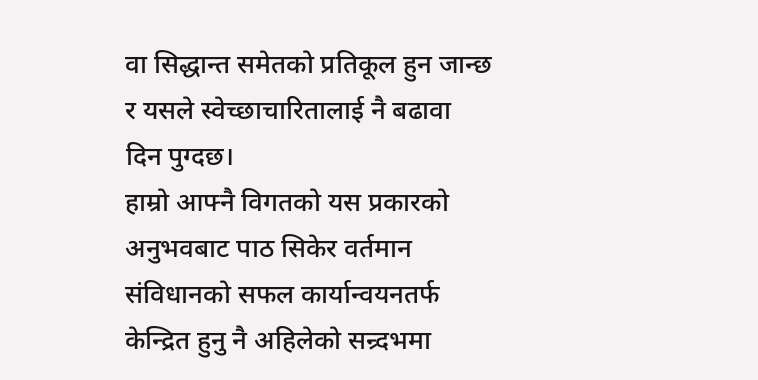वा सिद्धान्त समेतको प्रतिकूल हुन जान्छ र यसले स्वेच्छाचारितालाई नै बढावा दिन पुग्दछ।
हाम्रो आफ्नै विगतको यस प्रकारको अनुभवबाट पाठ सिकेर वर्तमान संविधानको सफल कार्यान्वयनतर्फ केन्द्रित हुनु नै अहिलेको सन्र्दभमा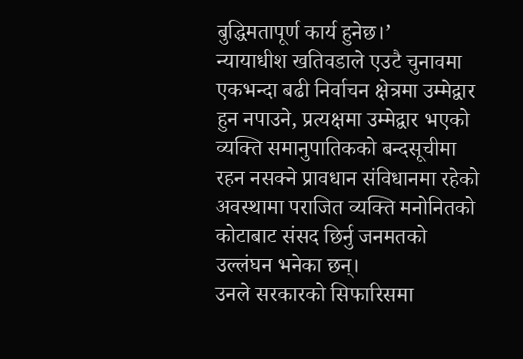बुद्धिमतापूर्ण कार्य हुनेछ।’
न्यायाधीश खतिवडाले एउटै चुनावमा एकभन्दा बढी निर्वाचन क्षेत्रमा उम्मेद्वार हुन नपाउने, प्रत्यक्षमा उम्मेद्वार भएको व्यक्ति समानुपातिकको बन्दसूचीमा रहन नसक्ने प्रावधान संविधानमा रहेको अवस्थामा पराजित व्यक्ति मनोनितको कोटाबाट संसद छिर्नु जनमतको उल्लंघन भनेका छन्।
उनले सरकारको सिफारिसमा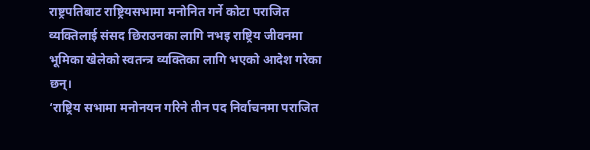राष्ट्रपतिबाट राष्ट्रियसभामा मनोनित गर्ने कोटा पराजित व्यक्तिलाई संसद छिराउनका लागि नभइ राष्ट्रिय जीवनमा भूमिका खेलेको स्वतन्त्र व्यक्तिका लागि भएको आदेश गरेका छन्।
‘राष्ट्रिय सभामा मनोनयन गरिने तीन पद निर्वाचनमा पराजित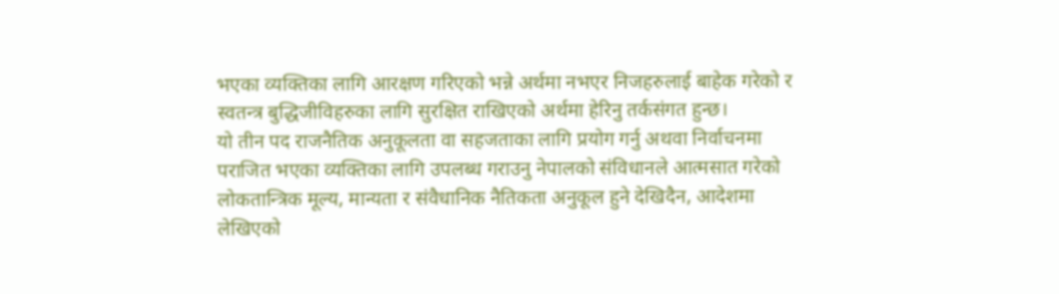भएका व्यक्तिका लागि आरक्षण गरिएको भन्ने अर्थमा नभएर निजहरुलाई बाहेक गरेको र स्वतन्त्र बुद्धिजीविहरुका लागि सुरक्षित राखिएको अर्थमा हेरिनु तर्कसंगत हुन्छ।
यो तीन पद राजनैतिक अनुकूलता वा सहजताका लागि प्रयोग गर्नु अथवा निर्वाचनमा पराजित भएका व्यक्तिका लागि उपलब्ध गराउनु नेपालको संविधानले आत्मसात गरेको लोकतान्त्रिक मूल्य, मान्यता र संवैधानिक नैतिकता अनुकूल हुने देखिदैन, आदेशमा लेखिएको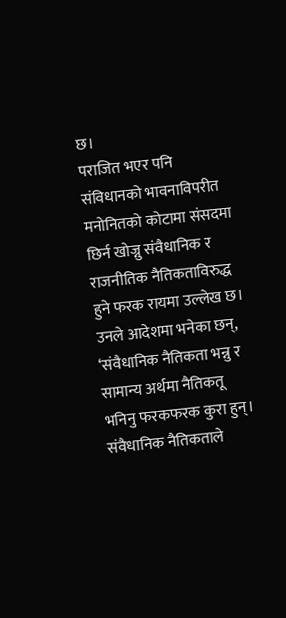छ।
पराजित भएर पनि संविधानको भावनाविपरीत मनोनितको कोटामा संसदमा छिर्न खोज्नु संवैधानिक र राजनीतिक नैतिकताविरुद्ध हुने फरक रायमा उल्लेख छ।
उनले आदेशमा भनेका छन्, ‘संवैधानिक नैतिकता भन्नु र सामान्य अर्थमा नैतिकतू भनिनु फरकफरक कुरा हुन्। संवैधानिक नैतिकताले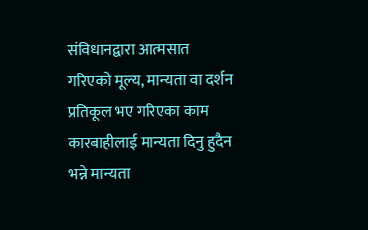संविधानद्वारा आत्मसात गरिएको मूल्य, मान्यता वा दर्शन प्रतिकूल भए गरिएका काम कारबाहीलाई मान्यता दिनु हुदैन भन्ने मान्यता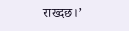राख्दछ।’